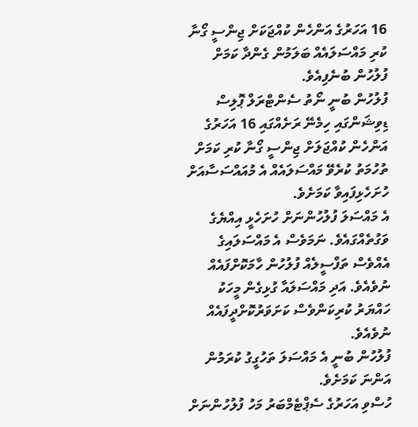16 އަހަރުގެ އަންހެން ކުއްޖަކަށް ޖިންސީ ގޯނާ ކުރި މައްސަލައެއް ބަލަމުން ގެންދާ ކަމަށް ފުލުހުން ބުނެފިއެވެ.
ފުލުހުން ބުނީ ނޯތު ސެންޓްރަލް ޕޮލިސް ޑިވިޝަންގައި ހިމެނޭ ރަށެއްގައި 16 އަހަރުގެ އަންހެން ކުއްޖަލަށް ޖިންސީ ގޯނާ ކުރި ކަމަށް ތުހުމަތު ކުރެވޭ މައްސަލައެއް އެ މުއައްސަސާއަށް ހުށަހެޅިފައިވާ ކަމަށެވެ.
އެ މައްސަލަ ފުލުހުންނަށް ހުށަހެޅީ އިއްޔެގެ ވަގުތެއްގައެވެ. ނަމަވެސް އެ މައްސަލައިގެ އެއްވެސް ތަފްސީލެއް ފުލުހުން ހާމަކޮށްފައެއް ނުވެއެވެ. އަދި މައްސަލައާ ގުޅިގެން މީހަކު ހައްޔަރު ކުރިކަންވެސް ކަށަވަރުކޮށްދީފައެއް ނުވެއެވެ.
ފުލުހުން ބުނީ އެ މައްސަލަ ތަހުގީގު ކުރަމުން އަންނަ ކަމަށެވެ.
ހުސްވި އަހަރުގެ ސެޕްޓެމްބަރު މަހު ފުލުހުންނަށް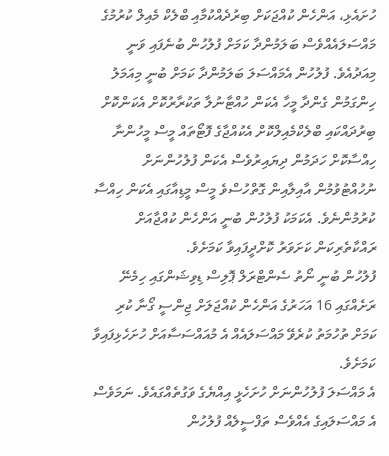ހުށައެޅި، އަންހެން ކުއްޖަކަށް ބިރުދެއްކުމާއި ބްލެކް މެއިލް ކުރުމުގެ މައްސަލައެއްވެސް ބަލަމުންދާ ކަމަށް ފުލުހުން ބުނެފައި ވަނީ މިއަދުއެވެ. ފުލުހުން އެމައްސަލަ ބަލަމުންދާ ކަމަށް ބުނީ މިއަމަލު ހިންގަމުން ގެންދާ މީހާ އެކަން ހުއްޓާނުލާ ތަކުރާރުކޮށް އެކަންކޮށް ބިރުދައްކައި ބްލެކްމެއިލްކޮށް އެކުއްޖާގެ ފޮޓޯތައް މީސް މީހުންނާ ހިއްސާކޮށް ހަދަމުން ދިޔައިރުވެސް އެކަން ފުލުހުންނަށް ނުހުއްޓުވުމުން އާއިލާއިން ގޮތްހުސްވެ މީސް މީޑިއާގައި އެކަން ހިއްސާ ކުރުމުންނެވެ. އެކަމަކު ފުލުހުން ބުނީ އަންހެން ކުއްޖާއަށް ރައްކާތެރިކަން ކަށަވަރު ކޮށްދީފައިވާ ކަމަށެވެ.
ފުލުހުން ބުނީ ނޯތު ސެންޓްރަލް ޕޮލިސް ޑިވިޝަންގައި ހިމެނޭ ރަށެއްގައި 16 އަހަރުގެ އަންހެން ކުއްޖަލަށް ޖިންސީ ގޯނާ ކުރި ކަމަށް ތުހުމަތު ކުރެވޭ މައްސަލައެއް އެ މުއައްސަސާއަށް ހުށަހެޅިފައިވާ ކަމަށެވެ.
އެ މައްސަލަ ފުލުހުންނަށް ހުށަހެޅީ އިއްޔެގެ ވަގުތެއްގައެވެ. ނަމަވެސް އެ މައްސަލައިގެ އެއްވެސް ތަފްސީލެއް ފުލުހުން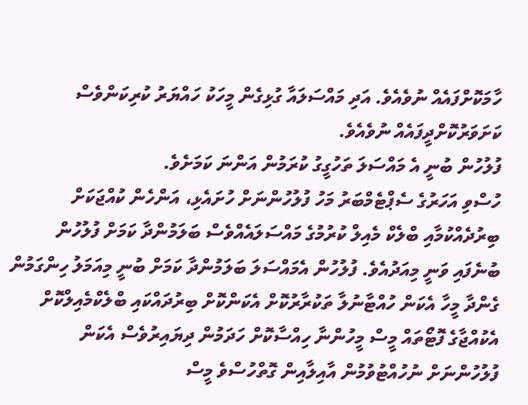ހާމަކޮށްފައެއް ނުވެއެވެ. އަދި މައްސަލައާ ގުޅިގެން މީހަކު ހައްޔަރު ކުރިކަންވެސް ކަށަވަރުކޮށްދީފައެއް ނުވެއެވެ.
ފުލުހުން ބުނީ އެ މައްސަލަ ތަހުގީގު ކުރަމުން އަންނަ ކަމަށެވެ.
ހުސްވި އަހަރުގެ ސެޕްޓެމްބަރު މަހު ފުލުހުންނަށް ހުށައެޅި، އަންހެން ކުއްޖަކަށް ބިރުދެއްކުމާއި ބްލެކް މެއިލް ކުރުމުގެ މައްސަލައެއްވެސް ބަލަމުންދާ ކަމަށް ފުލުހުން ބުނެފައި ވަނީ މިއަދުއެވެ. ފުލުހުން އެމައްސަލަ ބަލަމުންދާ ކަމަށް ބުނީ މިއަމަލު ހިންގަމުން ގެންދާ މީހާ އެކަން ހުއްޓާނުލާ ތަކުރާރުކޮށް އެކަންކޮށް ބިރުދައްކައި ބްލެކްމެއިލްކޮށް އެކުއްޖާގެ ފޮޓޯތައް މީސް މީހުންނާ ހިއްސާކޮށް ހަދަމުން ދިޔައިރުވެސް އެކަން ފުލުހުންނަށް ނުހުއްޓުވުމުން އާއިލާއިން ގޮތްހުސްވެ މީސް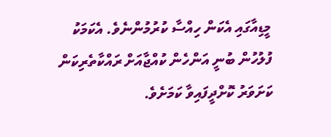މީޑިއާގައި އެކަން ހިއްސާ ކުރުމުންނެވެ. އެކަމަކު ފުލުހުން ބުނީ އަންހެން ކުއްޖާއަށް ރައްކާތެރިކަން ކަށަވަރު ކޮށްދީފައިވާ ކަމަށެވެ.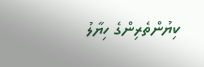ކިޔުންތެރިންގެ ހިޔާލު